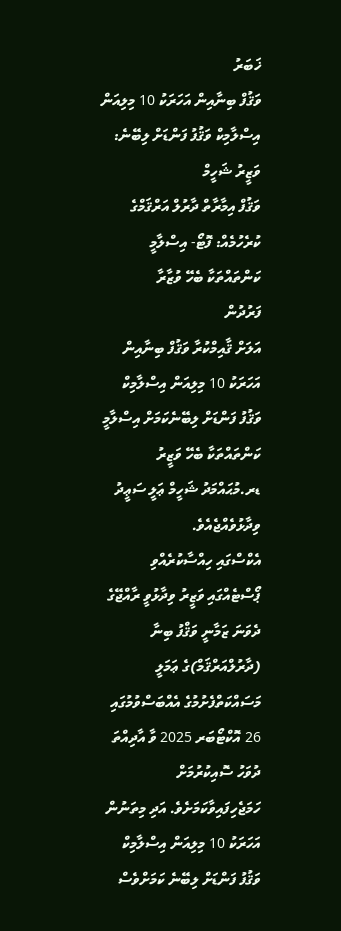ޚަބަރު
ވަޤުފް ބިނާއިން އަހަރަކު 10 މިލިއަން އިސްލާމިކް ވަޤުފު ފަންޑަށް ލިބޭނެ: ވަޒީރު ޝަހީމް
ވަޤުފް އިމާރާތް ދާރުލް އަރްޤަމްގެ ކުރެހުމެއް: ފޮޓޯ- އިސްލާމީ ކަންތައްތަކާ ބެހޭ ވުޒާރާ
ފަރުދުން
އަލަށް ޤާއިމްކުރާ ވަޤުފް ބިނާއިން އަހަރަކު 10 މިލިއަން އިސްލާމިކް ވަޤުފު ފަންޑަށް ލިބޭނެކަމަށް އިސްލާމީ ކަންތައްތަކާ ބެހޭ ވަޒީރު ޑރ.މުޙައްމަދު ޝަހީމް ޢަލީ ސަޢީދު ވިދާޅުވެއްޖެއެވެ.
އެކްސްގައި ހިއްސާކުރެއްވި ޕޯސްޓެއްގައި ވަޒީރު ވިދާޅުވީ ރާއްޖޭގެ ދެވަނަ ޒަމާނީ ވަޤްފު ބިނާ (ދާރުލްއަރްޤަމް)ގެ ޢަމަލީ މަސައްކަތްފެށުމުގެ އެއްބަސްވުމުގައި 26 އޮކްޓޯބަރ 2025 ވާ އާދިއްތަ ދުވަހު ސޮއިކުރުމަށް ހަމަޖެހިފައިވާކަމަށެވެ. އަދި މިތަނުން އަހަރަކު 10 މިލިއަން އިސްލާމިކް ވަޤުފު ފަންޑަށް ލިބޭނެ ކަމަށްވެސް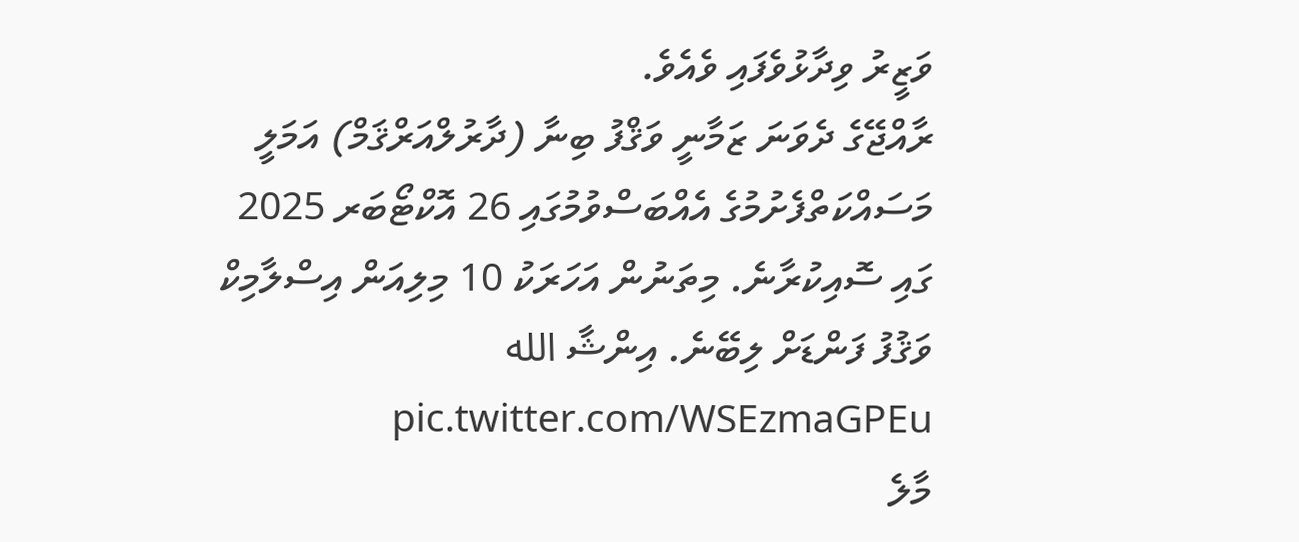ވަޒީރު ވިދާޅުވެފައި ވެއެވެ.
ރާއްޖޭގެ ދެވަނަ ޒަމާނީ ވަޤްފު ބިނާ (ދާރުލްއަރްޤަމް) އަމަލީ މަސައްކަތްފެށުމުގެ އެއްބަސްވުމުގައި 26 އޮކްޓޯބަރ 2025 ގައި ސޮއިކުރާނެ. މިތަނުން އަހަރަކު 10 މިލިއަން އިސްލާމިކް ވަޤުފު ފަންޑަށް ލިބޭނެ. އިންޝާ الله pic.twitter.com/WSEzmaGPEu
މާލެ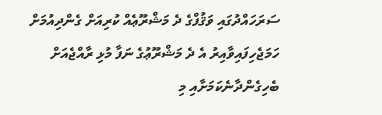ސަރަހައްދުގައި ވަޤުފްގެ ދެ މަޝްރޫޢެއް ކުރިއަށް ގެންދިއުމަށް ހަމަޖެހިފައިވާއިރު އެ ދެ މަޝްރޫޢުގެ ނަފާ މުޅި ރާއްޖެއަށް ބެހިގެންދާނެކަމަށާއި މި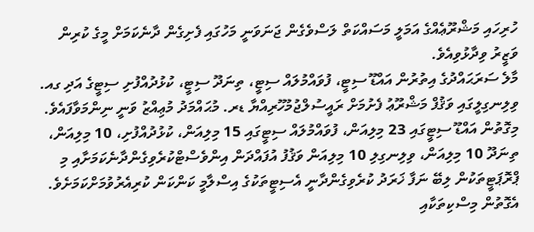ހުރިހައި މަޝްރޫޢެއްގެ އަމަލީ މަސައްކަތް ލަސްވެގެން ޖަނަވަނީ މަހުގައި ފެށިގެން ދާނެކަމަށް މީގެ ކުރިން ވަޒީރު ވިދާޅުވިއެވެ.
މާލެ ސަރަޙައްދުގެ އިތުރުން އައްޑޫ ސިޓީ، ފުވައްމުލައް ސިޓީ، ތިނަދޫ ސިޓީ، ކުޅުދުއްފުށި ސިޓީގެ އަދި ގއ. ވިލިނގިލީގައި ވަޤުފް މަޝްރޫޢު ފެށުމަށް ރައީސުލްޖުމުހޫރިއްޔާ ޑރ. މުޙައްމަދު މުޢިއްޒު ވަނީ ނިންމަވާފައެވެ. މިގޮތުން އައްޑޫ ސިޓީގައި 23 މިލިއަން، ފުވައްމުލައް ސިޓީގައި 15 މިލިއަން، ކުޅުދުއްފުށި، 10 މިލިއަން، ތިނަދޫ 10 މިލިއަން، ވިލިނގިލި 10 މިލިއަން ވަޤުފު އުފައްދަން އިންވެސްޓްކުރެވިގެންދާނެކަމަށާއި މި ޕްރޮޕަޓީތަކުން ލިބޭ ނަފާ ޚަރަދު ކުރެވިގެންދާނީ އެސިޓީތަކުގެ އިސްލާމީ ކަންކަން ކުރިއެރުވުމަށްކަމަށެވެ. އެގޮތުން މިސްކިތަކާއި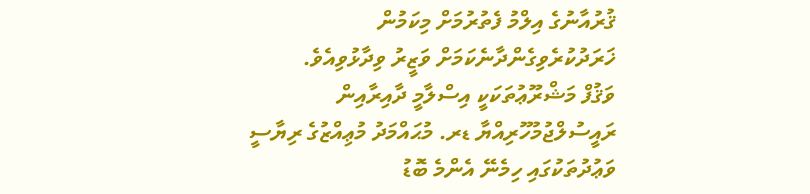ޤުރުއާނުގެ އިލްމު ފެތުރުމަށް މިކަމުން ޚަރަދުކުރެވިގެންދާނެކަމަށް ވަޒީރު ވިދާޅުވިއެވެ.
ވަޤުފް މަޝްރޫޢުތަކަކީ އިސްލާމީ ދާއިރާއިން ރައީސުލްޖުމުހޫރިއްޔާ ޑރ. މުޙައްމަދު މުޢިއްޒުގެ ރިޔާސީ ވަޢުދުތަކުގައި ހިމެނޭ އެންމެ ބޮޑު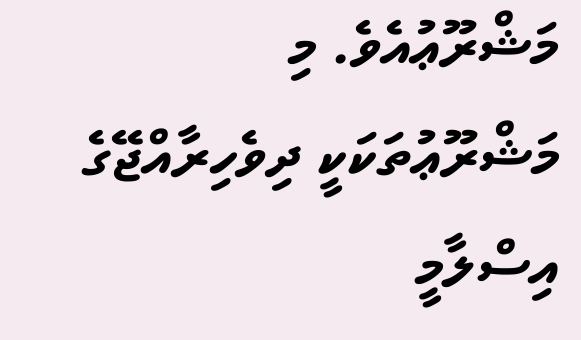މަޝްރޫޢުއެވެ. މި މަޝްރޫޢުތަކަކީ ދިވެހިރާއްޖޭގެ އިސްލާމީ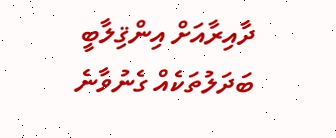ދާއިރާއަށް އިންޤިލާބީ ބަދަލުތަކެއް ގެނުވާނެ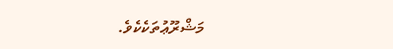މަޝްރޫޢުތަކެކެވެ.